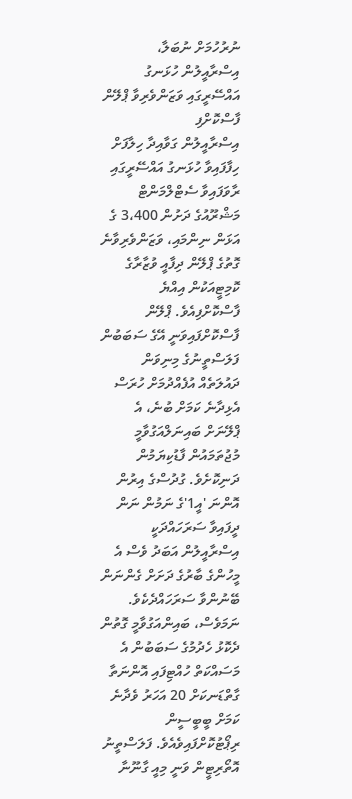ނުރުހުމަށް ނުބަލާ، އިސްރާއީލުން ހުޅަނގު އައްސޭރީގައި ވަޒަންވެރިވާ ޕްލޭން ފާސްކޮށްފި
އިސްރާއީލުން ގަވާއިދާ ހިލާފަށް ހިފާފައިވާ ހުޅަނގު އައްސޭރީގައި ރާވަފައިވާ ސެޓްލްމަންޓް މަޝްރޫއުގެ ދަށުން 3،400 ގެ އަޅަން ނިންމައި، ވަޒަންވެރިވާނެ ގޮތުގެ ޕްލޭން ދިފާއީ ވުޒާރާގެ ކޮމިޓީއަކުން އިއްޔެ ފާސްކޮށްފިއެވެ. ޕްލޭން ފާސްކޮށްފައިވަނީ އޭގެ ސަބަބުން ފަލަސްތީނުގެ މިނިވަން ދައުލަތެއް އުފެއްދުމަށް ހުރަސް އެޅިދާނެ ކަމަށް ބުނެ، އެ ޕްލޭނަށް ބައިނަލްއަގުވާމީ މުޖުތަމައުން ފާޑުކިޔަމުން ދަނިކޮށެވެ. ގުދުސްގެ އިރުން އޮންނަ 'އީ1'ގެ ނަމުން ނަން ދީފައިވާ ސަރަހައްދަކީ އިސްރާއީލުން އަބަދު ވެސް އެ މީހުންގެ ބާރުގެ ދަށަށް ގެންނަން ބޭނުންވާ ސަރަހައްދެކެވެ. ނަމަވެސް، ބައިންއަގުވާމީ ގޮތުން ދެކޮޅު ހެދުމުގެ ސަބަބުން އެ މަސައްކަތް ހުއްޓިފައި އޮންނަތާ ގާތްޑަނކަށް 20 އަހަރު ވެދާނެ ކަމަށް ބީބީސީން ރިޕޯޓުކޮށްފައިވެއެވެ. ފަލަސްތީނު އޮތޯރިޓީން ވަނީ މިއީ ގާނޫނާ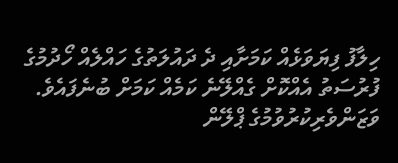ހިލާފު ފިޔަވަޅެއް ކަމަށާއި ދެ ދައުލަތުގެ ހައްލެއް ހޯދުމުގެ ފުރުސަތު އެއްކޮށް ގެއްލޭނެ ކަމެއް ކަމަށް ބުނެފައެވެ. ވަޒަންވެރިކުރުވުމުގެ ޕްލޭން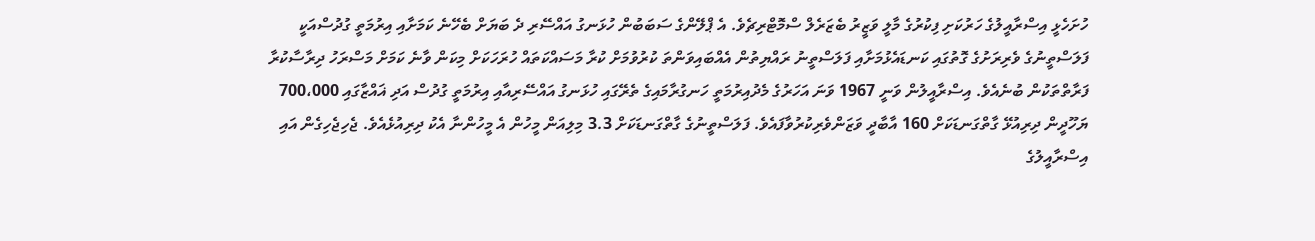ހުށަހެޅީ އިސްރާއީލުގެ ހަރުކަށި ފިކުރުގެ މާލީ ވަޒީރު ބެޒަރެލް ސްމޮޓްރިޗެވެ. އެ ޕްލޭންގެ ސަބަބުން ހުޅަނގު އައްސޭރި ދެ ބަޔަށް ބެހޭނެ ކަމަށާއި އިރުމަތީ ގުދުސްއަކީ ފަލަސްތީނުގެ ވެރިރަށުގެ ގޮތުގައި ކަނޑައެޅުމަށާއި ފަލަސްތީނު ރައްޔިތުން އެއްބައިވަންތަ ކުރުވުމަށް ކުރާ މަސައްކަތައް ހުރަހަކަށް މިކަން ވާނެ ކަމަށް މަސްރަހު ދިރާސާކުރާ ފަރާތްތަކުން ބުނެއެވެ. އިސްރާއީލުން ވަނީ 1967 ވަނަ އަހަރުގެ މެދުއިރުމަތީ ހަނގުރާމައިގެ ތެރޭގައި ހުޅަނގު އައްސޭރިއާއި އިރުމަތީ ގުދުސް އަދި ޣައްޒާގައި 700،000 ޔަހޫދީން ދިރިއުޅޭ ގާތްގަނޑަކަށް 160 އާބާދީ ވަޒަންވެރިކުރުވާފައެވެ. ފަލަސްތީނުގެ ގާތްގަނޑަކަށް 3.3 މިލިއަން މީހުން އެ މީހުންނާ އެކު ދިރިއުޅެއެވެ. ޖެހިޖެހިގެން އައި އިސްރާއީލުގެ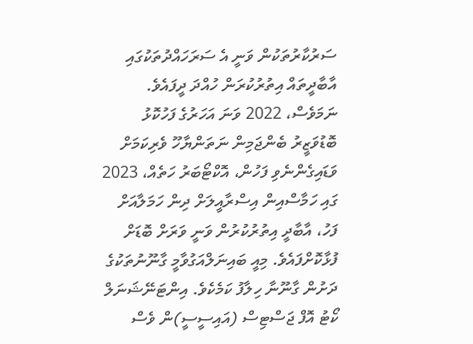ސަރުކާރުތަކުން ވަނީ އެ ސަރަހައްދުތަކުގައި އާބާދީތައް އިތުރުކުރަން ހުއްދަ ދީފައެވެ. ނަމަވެސް، 2022 ވަނަ އަހަރުގެ ފަހުކޮޅު ބޮޑުވަޒީރު ބެންޖަމިން ނަތަންޔާހޫ ވެރިކަމަށް ވަޑައިގެންނެވި ފަހުން، އޮކްޓޯބަރު ހަތެއް، 2023 ގައި ހަމާސްއިން އިސްރާއީލަށް ދިން ހަމަލާއަށް ފަހު، އާބާދީ އިތުރުކުރުން ވަނީ ވަރަށް ބޮޑަށް ފުޅާކޮށްފައެވެ. މިއީ ބައިނަލްއަގުވާމީ ގާނޫނުތަކުގެ ދަށުން ގާނޫނާ ހިލާފު ކަމެކެވެ. އިންޓަނޭޝަނަލް ކޯޓު އޮފް ޖަސްޓިސް (އައިސީސީ)ން ވެސް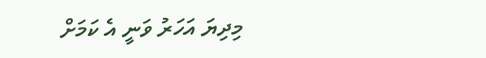މިދިޔަ އަހަރު ވަނީ އެ ކަމަށް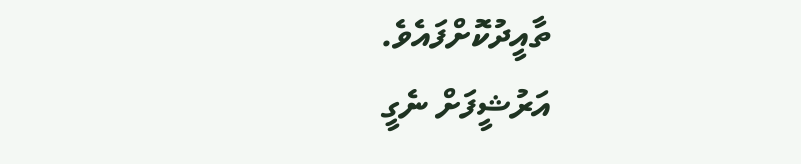ތާއީދުކޮށްފައެވެ.
އަރުޝީފަށް ނެގީ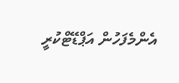އެންމެފަހުން އަޕްޑޭޓްކުރީ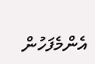އެންމެފަހުން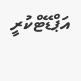އަޕްޑޭޓްކުރީ